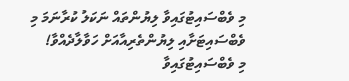މި ވެބްސައިޓުގައިވާ ލިޔުންތައް ނަކަލު ކުރާނަމަ މި ވެބްސައިޓަށާއި ލިޔުންތެރިއާއަށް ހަވާލާދެއްވާ!
މި ވެބްސައިޓުގައިވާ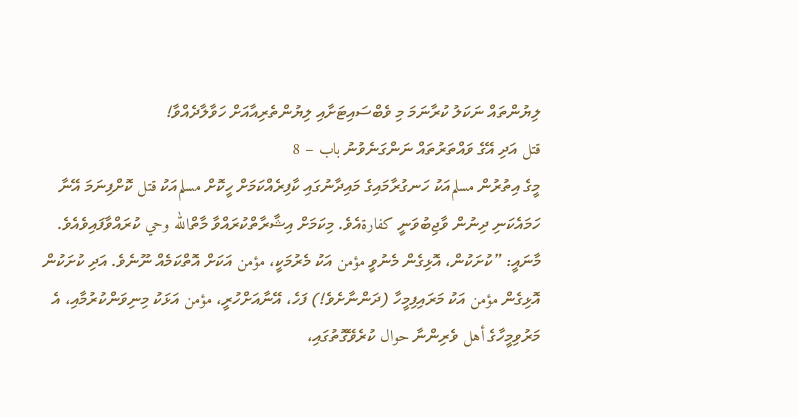ލިޔުންތައް ނަކަލު ކުރާނަމަ މި ވެބްސައިޓަށާއި ލިޔުންތެރިއާއަށް ހަވާލާދެއްވާ!
قتل އަދި އޭގެ ވައްތަރުތައް ނަންގަނެވުނު باب – 8
މީގެ އިތުރުން مسلمއަކު ހަނގުރާމައިގެ މައިދާނުގައި ކާފިރެއްކަމަށް ހީކޮށް مسلمއަކު قتل ކޮށްފިނަމަ އޭނާ ހަމައެކަނި ދިނުން ވާޖިބުވަނީ كفارةއެވެ. މިކަމަށް އިޝާރާތްކުރައްވާ މާތްالله وحي ކުރައްވާފައިވެއެވެ.
މާނައީ: ”ކުށަކުން، އޮޅިގެން މެނުވީ مؤمن އަކު މެރުމަކީ، مؤمن އަކަށް އޮތްކަމެއް ނޫނެވެ. އަދި ކުށަކުން އޮޅިގެން مؤمن އަކު މަރައިފިމީހާ (ދަންނާށެވެ!) ފަހެ، އޭނާއަށްހުރީ، مؤمن އަޅަކު މިނިވަންކުރުމާއި، އެ މަރުވިމީހާގެ أهل ވެރިންނާ حوال ކުރެވޭގޮތުގައި،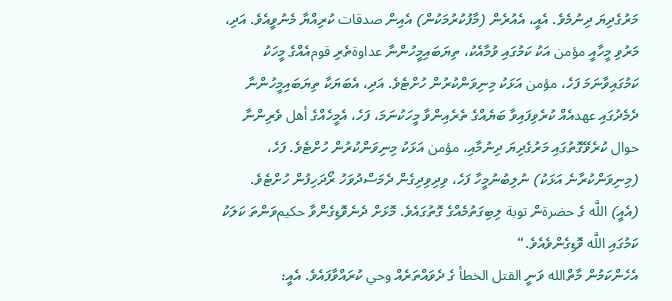މަރުގެދިޔަ ދިނުމެވެ. އެއީ، އެއުރެން (މާފުކުރުމަކުން) އެއިން صدقات ކުރިއްޔާ މެނުވީއެވެ. އަދި، މަރުވި މީހާއީ مؤمن އަކު ކަމުގައި ވުމާއެކު، ތިޔަބައިމީހުންނާ عداوةތެރި قومއެއްގެ މީހަކު ކަމުގައިވާނަމަ ފަހެ، مؤمن އަޅަކު މިނިވަންކުރުން ހުށްޓެވެ. އަދި، އެބަޔަކާ ތިޔަބައިމީހުންނާ ދެމެދުގައި عهدއެއް ކުރެވިފައިވާ ބަޔެއްގެ ތެރެއިންވާ މީހަކުނަމަ، ފަހެ، އެމީހެއްގެ أهل ވެރިންނާ حوال ކުރެވޭގޮތުގައި މަރުގެދިޔަ ދިނުމާއި، مؤمن އަޅަކު މިނިވަންކުރުން ހުށްޓެވެ. ފަހެ، (މިނިވަންކުރާނެ އަޅަކު) ނުލިބުނުމީހާ ފަހެ، ވިދިވިދިގެން ދެމަސްދުވަހު ރޯދަހިފުން ހުށްޓެވެ. (އެއީ) اللَّه ގެ حضرةން توبة ލިބިގަތުމެއްގެ ގޮތުގައެވެ. މޮޅަށް ދެނެވޮޑިގެންވާ حكيمވަންތަ ކަލަކު ކަމުގައި اللَّه ވޮޑިގެންވެއެވެ.“
އެހެންކަމުން މާތްالله ވަނީ القتل الخطأ ގެ ދެވައްތަރެއް وحي ކުރައްވާފައެވެ. އެއީ: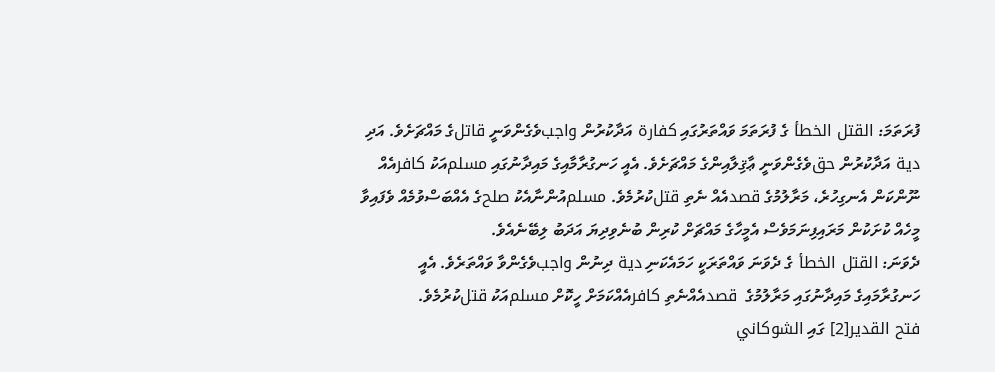ފުރަތަމަ: القتل الخطأ ގެ ފުރަތަމަ ވައްތަރުގައި كفارة އަދާކުރުން واجبވެގެންވަނީ قاتلގެ މައްޗަށެވެ. އަދި دية އަދާކުރުން حقވެގެންވަނީ ޢާޤިލާއިންގެ މައްޗަށެވެ. އެއީ ހަނގުރާމާއިގެ މައިދާނުގައި مسلمއަކު كافرއެއް ނޫންކަން އެނގިހުރެ، މަރާލުމުގެ قصدއެއް ނެތި قتلކުރުމެވެ. مسلمއުންނާއެކު صلحގެ އެއްބަސްވުމެއް ވެފައިވާ މީހެއް ކުށަކުން މަރައިފިނަމަވެސް އެމީހާގެ މައްޗަށް ކުރިން ބުނެވިދިޔަ އަދަބު ލިބޭނެއެވެ.
ދެވަނަ: القتل الخطأ ގެ ދެވަނަ ވައްތަރަކީ ހަމައެކަނި دية ދިނުން واجبވެގެންވާ ވައްތަރެވެ. އެއީ ހަނގުރާމައިގެ މައިދާނުގައި މަރާލުމުގެ  قصدއެއްނެތި كافرއެއްކަމަށް ހީކޮށް مسلمއަކު قتلކުރުމެވެ.
فتح القدير[2] ގައި الشوكاني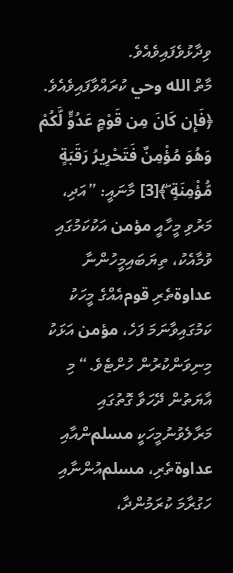ވިދާޅުވެފައިވެއެވެ.
މާތް الله وحي ކުރައްވާފައިވެއެވެ. ﴿فَإِن كَانَ مِن قَوْمٍ عَدُوٍّ لَّكُمْ وَهُوَ مُؤْمِنٌ فَتَحْرِيرُ رَقَبَةٍ مُّؤْمِنَةٍ ۖ﴾[3] މާނައީ: ”އަދި، މަރުވި މީހާއީ مؤمن އަކުކަމުގައި ވުމާއެކު، ތިޔަބައިމީހުންނާ عداوةތެރި قومއެއްގެ މީހަކު ކަމުގައިވާނަމަ ފަހެ، مؤمن އަޅަކު މިނިވަންކުރުން ހުށްޓެވެ.“ މި އާޔަތުން ދޭހަވާ ގޮތުގައި މަރާލެވުނުމީހަކީ مسلمންއާއި عداوةތެރި، مسلمއުންނާއި ހަގުރާމަ ކުރަމުންދާ،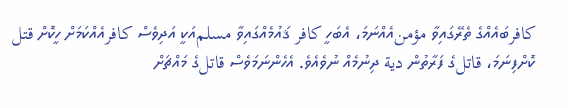كافرބައެއްގެ ތެރޭގައިވާ مؤمنއެއްނަމަ، އެބަހީ كافر ޤައުމެއްގައިވާ مسلمއަކީ އަދިވެސް كافرއެއްކަމަށް ހީކޮށް قتل ކޮށްފިނަމަ، قاتلގެ ފަރާތުން دية ދިނުމެއް ނުވެއެވެ. އެހެންނަމަވެސް قاتلގެ މައްޗަށް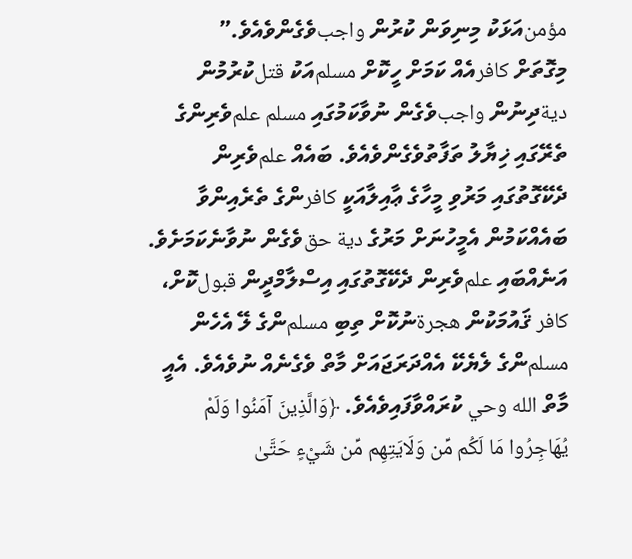مؤمنއަޅަކު މިނިވަން ކުރުން واجبވެގެންވެއެވެ.”
މިގޮތަށް كافرއެއް ކަމަށް ހީކޮށް مسلمއަކު قتلކުރުމުން ديةދިނުން واجبވެގެން ނުވާކަމުގައި مسلم علمވެރިންގެ ތެރޭގައި ޚިޔާލު ތަފާތުވެގެންވެއެވެ. ބައެއް علمވެރިން ދެކޭގޮތުގައި މަރުވި މީހާގެ ޢާއިލާއަކީ كافرންގެ ތެރެއިންވާ ބައެއްކަމުން އެމީހުނަށް މަރުގެ دية حقވެގެން ނުވާނެކަމަށެވެ. އަނެއްބައި علمވެރިން ދެކޭގޮތުގައި އިސްލާމްދީން قبولކޮށް، كافر ޤައުމަކުން هجرةނުކޮށް ތިބި مسلمންގެ ލޭ އެހެން مسلمންގެ ލެޔެކޭ އެއްދަރަޖައަށް މާތް ވެގެނެއް ނުވެއެވެ. އެއީ މާތް الله وحي ކުރައްވާފައިވެއެވެ. ﴿وَالَّذِينَ آمَنُوا وَلَمْ يُهَاجِرُوا مَا لَكُم مِّن وَلَايَتِهِم مِّن شَيْءٍ حَتَّىٰ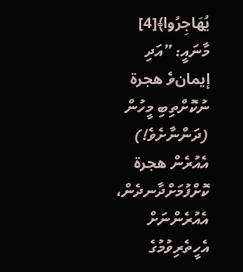يُهَاجِرُوا﴾[4] މާނައީ: ”އަދި إيمانވެ هجرة ނުކޮށްތިބި މީހުން (ދަންނާށެވެ!) އެއުރެން هجرة ކޮށްފުމަށްދާނދެން، އެއުރެންނަށް އެހީތެރިވުމުގެ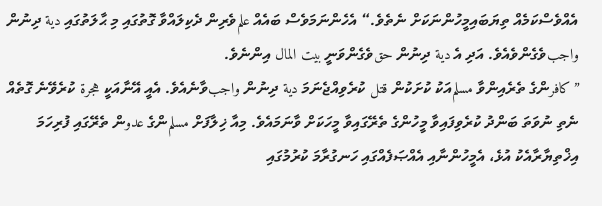އެއްވެސްކަމެއް ތިޔަބައިމީހުންނަކަށް ނެތެވެ.“ އެހެންނަމަވެސް ބައެއް علمވެރިން ދެކިލައްވާ ގޮތުގައި މި ޙާލަތުގައި دية ދިނުން واجبވެގެންވެއެވެ. އަދި އެ دية ދިނުން حقވެގެންވަނީ بيت المال އިންނެވެ.
”كافرންގެ ތެރެއިންވާ مسلمއަކު ކުށަކުން قتل ކުރެވިއްޖެނަމަ دية ދިނުން واجبވާނެއެވެ. އެއީ އޭނާއަކީ هجرة ކުރެވޭނެ ގޮތެއް ނެތި ނުވަތަ ބަންދު ކުރެވިފައިވާ މީހުންގެ ތެރޭގައިވާ މީހަކަށް ވާނަމައެވެ. މިއާ ޚިލާފަށް مسلمންގެ عدوން ތެރޭގައި ފުރިހަމަ އިޚްތިޔާރާއެކު އުޅެ، އެމީހުންނާއި އެއްޞަފެއްގައި ހަނގުރާމަ ކުރުމުގައި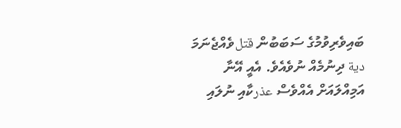ބައިވެރިވުމުގެ ސަބަބުން قتلވެއްޖެނަމަ دية ދިނުމެއް ނުވެއެވެ. އެއީ އޭނާ އަމިއްލައަށް އެއްވެސް عذرކާއި ނުލައި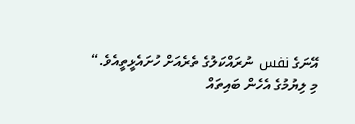އޭނަގެ نفس ނުރައްކަލުގެ ތެރެއަށް ހުށައެޅީތީއެވެ.“
މި ލިޔުމުގެ އެހެން ބައިތައް